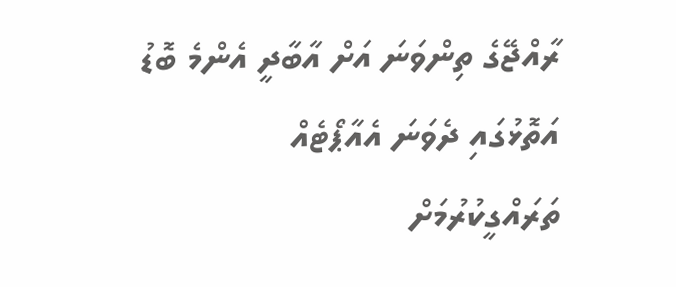ރާއްޖޭގެ ތިންވަނަ އަށް އާބާދީ އެންމެ ބޮޑު އަތޮޅުގައި ދެވަނަ އެއާޕޯޓެއް ތަރައްގީކުރުމަށް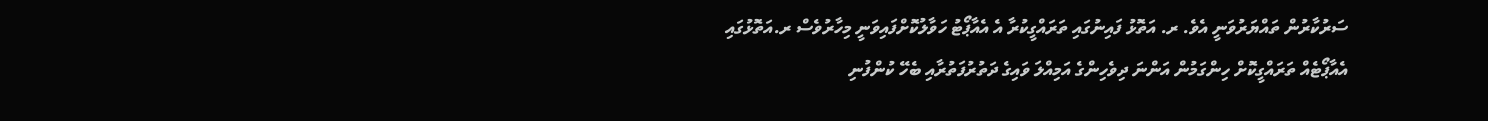ސަރުކާރުން ތައްޔަރުވަނީ އެވެ. ރ. އަތޮޅު ފައިނުގައި ތަރައްގީކުރާ އެ އެއާޕޯޓު ހަވާލުކޮށްފައިވަނީ މިހާރުވެސް ރ.އަތޮޅުގައި އެއާޕޯޓެއް ތަރައްގީކޮށް ހިންގަމުން އަންނަ ދިވެހިންގެ އަމިއްލަ ވައިގެ ދަތުރުފަތުރާއި ބެހޭ ކުންފުނި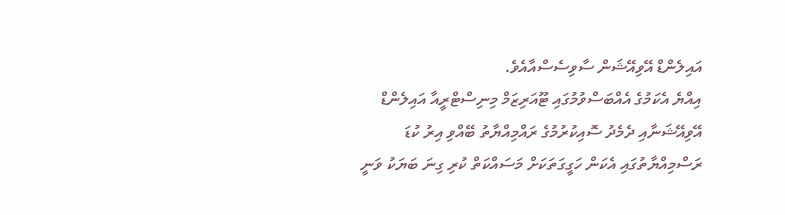އައިލެންޑް އޭވިއޭޝަން ސާވިސެސްއާއެވެ.
އިއްޔެ އެކަމުގެ އެއްބަސްވުމުގައި ޓޫއަރިޒަމް މިނިސްޓްރީއާ އައިލެންޑް އޭވިއޭޝަނާއި ދެމެދު ސޮއިކުރުމުގެ ރައްމިއްޔާތު ބޭއްވި އިރު ކުޑަ ރަސްމިއްޔާތުގައި އެކަން ހަގީގަތަކަށް މަސައްކަތް ކުރި ގިނަ ބަޔަކު ވަނީ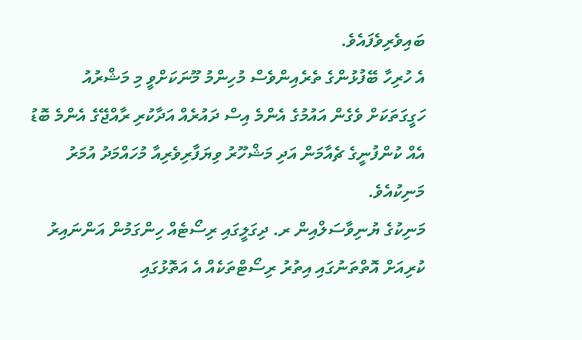ބައިވެރިވެފައެވެ.
އެ ހުރިހާ ބޭފުޅުންގެ ތެރެއިންވެސް މުހިންމު މޫނަކަށްވީ މި މަޝްރުއު ހަގީގަތަކަށް ވެގެން އައުމުގެ އެންމެ އިސް ދައުރެއް އަދާކުރި ރާއްޖޭގެ އެންމެ ބޮޑު އެއް ކުންފުނީގެ ޗެއާމަން އަދި މަޝްހޫރު ވިޔަފާރިވެރިއާ މުހައްމަދު އުމަރު މަނިކުއެވެ.
މަނިކުގެ ޔުނިވާސަލްއިން ރ. ދިގަލީގައި ރިސޯޓެއް ހިންގަމުން އަންނައިރު ކުރިއަށް އޮތްތަނުގައި އިތުރު ރިސޯޓްތަކެއް އެ އަތޮޅުގައި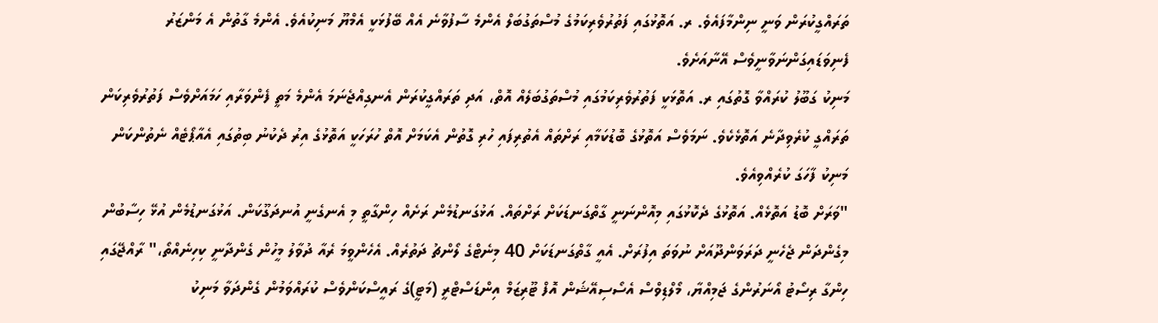ތަރައްގީކުރަން ވަނީ ނިންމާފައެވެ. ރ. އަތޮޅުގައި ފަތުރުވެރިކަމުގެ މުސްތަގުބަލް އެންމެ ސާފުވާނެ އެއް ބޭފުޅަކީ އެމްޔޫ މަނިކުއެވެ. އެންމެ ގާތުން އެ މަންޒަރު ފެނިވަޑައިގަންނަވާނީވެސް އޭނާއަށެވެ.
މަނިކު ގަބޫލު ކުރައްވާ ގޮތުގައި ރ. އަތޮޅަކީ ފަތުރުވެރިކަމުގައި މުސްތަގުބަލެއް އޮތް، އަދި ތަރައްގީކުރަން އެނގިއްޖެނަމަ އެންމެ މަތީ ފެންވަރާއި ހަމައަށްވެސް ފަތުރުވެރިކަން ތަރައްގީ ކުރެވިދާނެ އަތޮޅެކެވެ. ނަމަވެސް އަތޮޅުގެ ބޮޑުކަމާއި ރަށްތައް އެތުރިފައި ހުރި ގޮތުން އެކަމަށް އޮތް ހުރަހަކީ އަތޮޅުގެ އިރު ދެކުނު ބިތުގައި އެއާޕޯޓެއް ނެތުންކަން މަނިކު ފާހަގަ ކުރެއްވިއެވެ.
"ވަރަށް ބޮޑު އަތޮޅެއް. އަތޮޅުގެ ދެކޮޅުގައި މިއޮންނަނީ ގާތްގަނޑަކަށް ރަށްތައް. އަޅުގަނޑުމެން ރަށެއް ހިންގާތީ މި އެނގެނީ އުނދަގޫކަން. އަޅުގަނޑުމެން އުޅޭ ހިސާބުން މިގެންދަން ޖެހެނީ ދަރަވަންދޫއަށް ނުވަތަ އިފުރަށް. އެއީ ގާތްގަނޑަކަށް 40 މިނެޓްގެ ލޯންޗު ދަތުރެއް. އެހެންވީމަ ރެއާ ދުވާލު މީހުން ގެންދާނީ ކިހިނެއްތޯ،" ރާއްޖޭގައި ހިންގާ ރިސޯޓު އޯނަރުންގެ ޖަމިއްޔާ، މޯލްޑިވްސް އެސޯސިއޭޝަން އޮފް ޓޫރިޒަމް އިންޑަސްޓްރީ (މަޓީ)ގެ ރައީސްކަންވެސް ކުރައްވަމުން ގެންދަވާ މަނިކު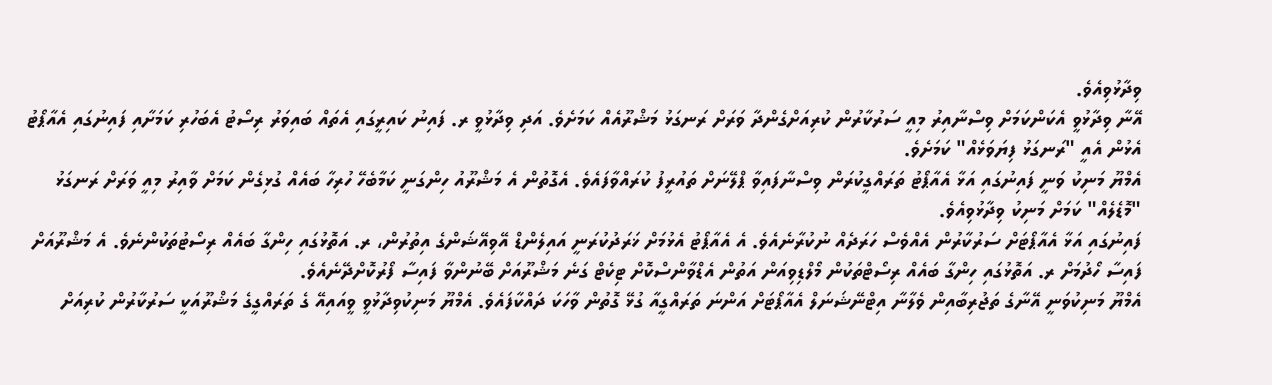ވިދާޅުވިއެވެ.
އޭނާ ވިދާޅުވީ އެކަންކަމަށް ވިސްނާއިރު މިއީ ސަރުކާރުން ކުރިއަށްގެންދާ ވަރަށް ރަނގަޅު މަޝްރޫއެއް ކަމަށެވެ. އަދި ވިދާޅުވީ ރ. ފައިނު ކައިރީގައި އެތައް ބައިވަރު ރިސޯޓު އެބަހުރި ކަމަށާއި ފައިނުގައި އެއާޕޯޓު އެޅުން އެއީ "ރަނގަޅު ފިޔަވަޅެއް" ކަމަށެވެ.
އެމްޔޫ މަނިކު ވަނީ ފައިނުގައި އަޅާ އެއާޕޯޓު ތަރައްގީކުރަން ވިސްނާފައިވާ ޕްލޭނަށް ތައުރީފު ކުރައްވާފައެވެ. އެގޮތުން އެ މަޝްރޫއު ހިންގަނީ ކަމާބެހޭ ހުރިހާ ބައެއް ގުޅިގެން ކަމަށް ވާއިރު މިއީ ވަރަށް ރަނގަޅު "މޮޑެލެއް" ކަމަށް މަނިކު ވިދާޅުވިއެވެ.
ފައިނުގައި އަޅާ އެއާޕޯޓަށް ސަރުކާރުން އެއްވެސް ހަރަދެއް ނުކުރާނެއެވެ. އެ އެއާޕޯޓު އެޅުމަށް ޚަރަދުކުރަނީ އައިލެންޑް އޭވިއޭޝަންގެ އިތުރުން، ރ. އަތޮޅުގައި ހިންގާ ބައެއް ރިސޯޓުތަކުންނެވެ. އެ މަޝްރޫއަށް ފައިސާ ހޯދުމަށް ރ. އަތޮޅުގައި ހިންގާ ބައެއް ރިސޯޓްތަކުން މޯލްޑިވިއަން އަތުން އެޑްވާންސްކޮށް ޓިކެޓް ގަނެ މަޝްރޫއަށް ބޭނުންވާ ފައިސާ ފޯރުކޮށްދޭނެއެވެ.
އެމްޔޫ މަނިކުވަނީ އޭނާގެ ތަޖުރިބާއިން ވެލާނާ އިޓްނޭޝަނަލް އެއާޕޯޓަށް އަންނަ ތަރައްގީއާ ގުޅޭ ގޮތުން ވާހަކަ ދައްކާފައެވެ. އެމްޔޫ މަނިކުވިދާޅުވީ ވީއައިއޭ ގެ ތަރައްގީގެ މަޝްރޫއަކީ ސަރުކާރުން ކުރިއަށް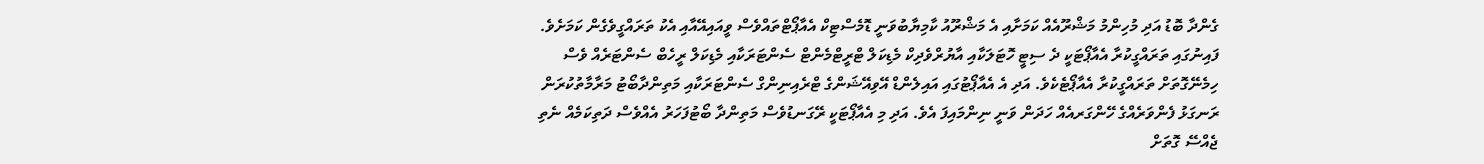ގެންދާ ބޮޑު އަދި މުހިންމު މަޝްރޫއެއް ކަމަށާއި އެ މަޝްރޫއު ކާމިޔާބުވަނީ ޑޮމެސްޓިކް އެއާޕޯޓްތައްވެސް ވީއައިއޭއާއި އެކު ތަރައްގީވެގެން ކަމަށެވެ.
ފައިނުގައި ތަރައްގީކުރާ އެއާޕޯޓަކީ ދެ ސިޓީ ހޮޓަލަކާއި އާޔުރްވެދިކް މެޑިކަލް ޓްރީޓްމެންޓް ސެންޓަރަކާއި މެޑިކަލް ރީހެބް ސެންޓަރެއް ވެސް ހިމެނޭގޮތަށް ތަރައްގީކުރާ އެއާޕޯޓެކެވެ. އަދި އެ އެއާޕޯޓުގައި އައިލެންޑް އޭވިއޭޝަންގެ ޓްރެއިނިންގް ސެންޓަރަކާއި މަތިންދާބޯޓު މަރާމާތުކުރަން ރަނގަޅު ފެންވަރެއްގެ ހޭންގަރއެއް ހަދަން ވަނީ ނިންމައިފަ އެވެ. އަދި މި އެއާޕޯޓަކީ ރޭގަނޑުވެސް މަތިންދާ ބޯޓުފަހަރު އެއްވެސް ދަތިކަމެއް ނެތި ޖެއްސޭ ގޮތަށް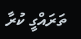ތަރައްގީ ކުރާ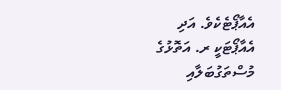އެއާޕޯޓެކެވެ. އަދި އެއާޕޯޓަކީ ރ. އަތޮޅުގެ މުސްތަގުބަލާއި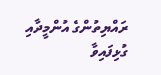ރައްޔިތުންގެ އުންމީދާއި ގުޅިފައިވާ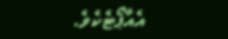އެއާޕޯޓެކެވެ.